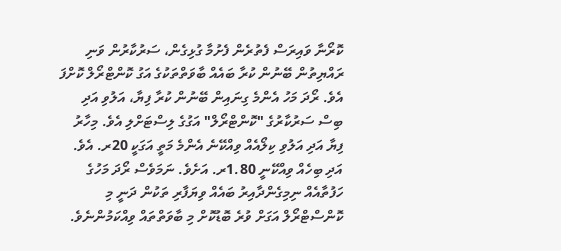ކޮރޯނާ ވައިރަސް ފެތުރެން ފެށުމާ ގުޅިގެން، ސަރުކާރުން ވަނި ރައްޔިތުން ބޭނުން ކުރާ ބައެއް ބާވަތްތަކުގެ އަގު ކޮންޓްރޯލް ކޮށްފަ އެވެ. ރޯދަ މަހު އެންމެ ގިނައިން ބޭނުން ކުރާ ފިޔާ، އަލުވި އަދި ބިސް ސަރުކާރުގެ "ކޮންޓްރޯލް" އަގުގެ ލިސްޓަށްލި އެވެ. މިހާރު ފިޔާ އަދި އަލުވި ކިލޯއެއް ވިއްކޭނެ އެންމެ މަތީ އަގަކީ 20ރ. އެވެ. އަދި ބިހެއް ވިއްކޭނީ 1.80ރ. އަށެވެ. ނަމަވެސް ރޯދަ މަހުގެ ހަފުތާއެއް ނިމިގެންދާއިރު ބައެއް ވިޔަފާރި ތަކުން ދަނީ މި ކޮންސްޓްރޯލް އަގަށް ވުރެ ބޮޑުކޮށް މި ބާވަތްތައް ވިއްކަމުންނެވެ.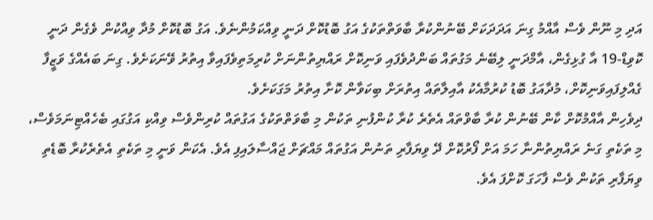އަދި މި ނޫން ވެސް އާއްމު ގިނަ އަދަދަކަށް ބޭނުންކުރާ ބާވަތްތަކުގެ އަގު ބޮޑުކޮށް ދަނީ ވިއްކަމުންނެވެ. އަގު ބޮޑުކޮށް މުދާ ވިއްކުން ވެގެން ދަނީ ކޮވިޑް-19 އާ ގުޅިގެން، އާމްދަނީ ލިބޭނެ މަގުތައް ބަންދުވެފައި ވަނިކޮށް ރައްޔިތުންނަށް ކުރިމަތިވެފައިވާ އިތުރު ވޭނަކަށެވެ. ގިނަ ބައެއްގެ ވަޒީފާ ގެއްލިފައިވަނިކޮށް، މުދާއަގު ބޮޑު ކުރުމާއެކު އާއިލާތައް އިތުރަށް ބިކަވާން ކޮށާ އިތުރު މަގަކަށެވެ.
ދިވެހިން އާއްމުކޮށް ކާން ބޭނުން ކުރާ ބާވްތައް އެތެރެ ކުރާ ކުންފުނި ތަކުން މި ބާވަތްތަކުގެ އަގުތައް ކުރިންވެސް ވިއްކި އަގުގައި ބެހެއްޓިނަމަވެސް، މި ތަކެތި ގަނެ ރައްޔިތުންނާ ހަމަ އަށް ފޯރުކޮށް ދޭ ވިޔަފާރި ތަނުން އަގުތައް މައްޗަށް ޖައްސާލައިފި އެވެ. އެކަން ވަނީ މި ތަކެތި އެތެރެކުރާ ބޮޑެތި ވިޔަފާރި ތަކުން ވެސް ފާހަގަ ކޮށްފަ އެވެ.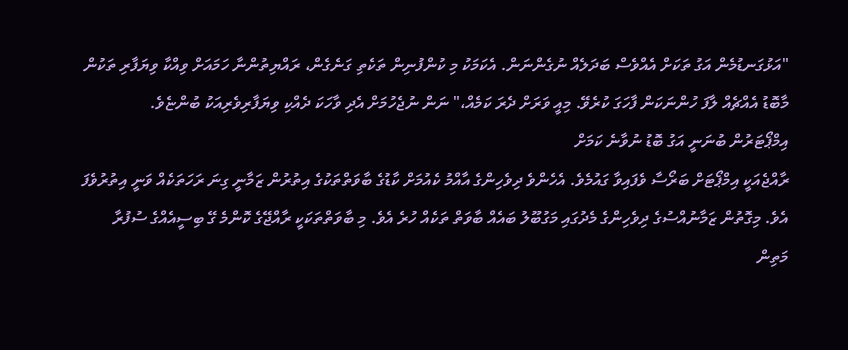"އަޅުގަނޑުމެން އަގު ތަކަށް އެއްވެސް ބަދަލެއް ނުގެންނަން. އެކަމަކު މި ކުންފުނިން ތަކެތި ގަނެގެން، ރައްޔިތުންނާ ހަމައަށް ވިއްކާ ވިޔަފާރި ތަކުން މާބޮޑު އެއްޗެއް ލާފަ ހުންނަކަން ފާހަގަ ކުރެވޭ. މިއީ ވަރަށް ދެރަ ކަމެއް،" ނަން ނުޖެހުމަށް އެދި ވާހަކަ ދެއްކި ވިޔަފާރިވެރިއަކު ބުންޏެވެ.
އިމްޕޯޓަރުން ބުނަނީ އަގު ބޮޑު ނުވާނެ ކަމަށް
ރާއްޖެއަކީ އިމްޕޯޓަށް ބަރޯސާ ވެފައިވާ ގައުމެވެ. އެހެންވެ ދިވެހިންގެ އާއްމު ކެއުމަށް ކާޑުގެ ބާވަތްތަކުގެ އިތުރުން ޒަމާނީ ގިނަ ރަހަތަކެއް ވަނީ އިތުރުވެފަ އެވެ. މިގޮތުން ޒަމާނުއްސުގެ ދިވެހިންގެ މެދުގައި މަގުބޫލު ބައެއް ބާވަތް ތަކެއް ހުރެ އެވެ. މި ބާވަތްތަކަކީ ރާއްޖޭގެ ކޮންމެ ގޭ ބިސީއެއްގެ ސުފުރާ މަތިން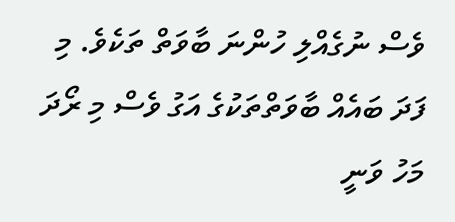ވެސް ނުގެއްލި ހުންނަ ބާވަތް ތަކެވެ. މި ފަދަ ބައެއް ބާވަތްތަކުގެ އަގު ވެސް މި ރޯދަ މަހު ވަނީ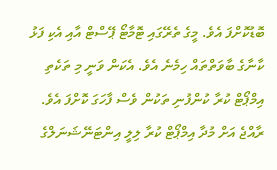ބޮޑުކޮށްފަ އެވެ. މީގެ ތެރޭގައި ޓޮމާޓޯ ޕޭސްޓް އާއި އެކި ފަޅު ކާނާގެ ބާވަތްތައް ހިމެނެ އެވެ. އެކަން ވަނީ މި ތަކެތި އިމްޕޯޓް ކުރާ ކުންފުނި ތަކުން ވެސް ފާހަގަ ކޮށްފަ އެވެ.
ރާއްޖެ އަށް މުދާ އިމްޕޯޓް ކުރާ ލިލީ އިންޓަނޭޝަނަލްގެ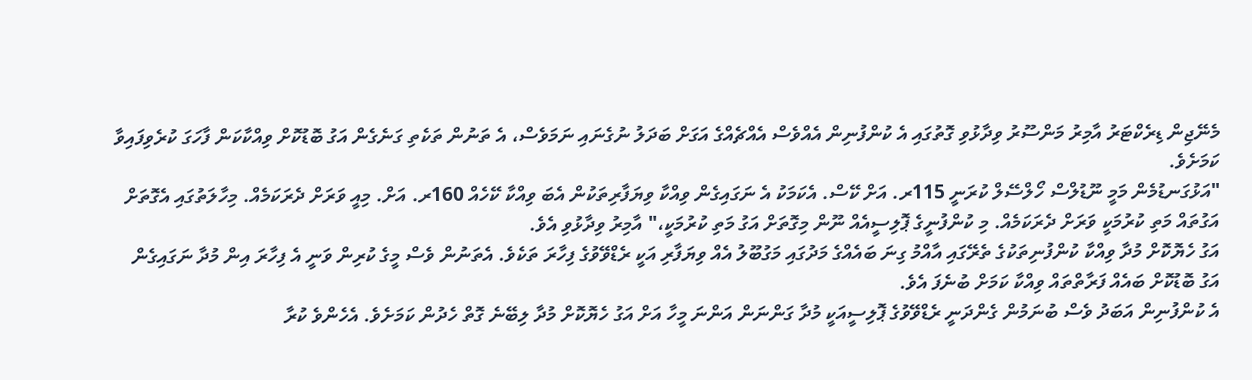މެނޭޖިން ޑިރެކްޓަރު އާމިރު މަންސޫރު ވިދާޅުވި ގޮތުގައި އެ ކުންފުނިން އެއްވެސް އެއްޗެއްގެ އަގަށް ބަދަލު ނުގެނައި ނަމަވެސް، އެ ތަނުން ތަކެތި ގަނެގެން އަގު ބޮޑުކޮށް ވިއްކާކަން ފާހަގަ ކުރެވިފައިވާ ކަމަށެވެ.
"އަޅުގަނޑުމެން މަމީ ނޫޑުލްސް ހޯލްސޭލް ކުރަނީ 115ރ. އަށް ކޭސް. އެކަމަކު އެ ނަގައިގެން ވިއްކާ ވިޔަފާރިތަކުން އެބަ ވިއްކާ ކޭހެއް 160ރ. އަށް. މިއީ ވަރަށް ދެރަކަމެއް. މިހާލަތުގައި އެގޮތަށް އަގުތައް މަތި ކުރުމަކީ ވަރަށް ދެރަކަމެއް. މި ކުންފުނީގެ ޕޮލިސީއެއް ނޫން މިގޮތަށް އަގު މަތި ކުރުމަކީ،" އާމިރު ވިދާޅުވި އެވެ.
އަގު ހެޔޮކޮށް މުދާ ވިއްކާ ކުންފުނިތަކުގެ ތެރޭގައި އާއްމު ގިނަ ބައެއްގެ މަދުގައި މަގުބޫލު އެއް ވިޔަފާރި އަކީ ރެޑްވޭވުގެ ފިހާރަ ތަކެވެ. އެތަނުން ވެސް މީގެ ކުރިން ވަނީ އެ ފިހާރަ އިން މުދާ ނަގައިގެން އަގު ބޮޑުކޮށް ބައެއް ފަރާތްތައް ވިއްކާ ކަމަށް ބުނެފަ އެވެ.
އެ ކުންފުނިން އަބަދު ވެސް ބުނަމުން ގެންދަނީ ރެޑްވޭވުގެ ޕޮލިސީއަކީ މުދާ ގަންނަން އަންނަ މީހާ އަށް އަގު ހެޔޮކޮށް މުދާ ލިބޭނެ ގޮތް ހެދުން ކަމަށެވެ. އެހެންވެ ކުރާ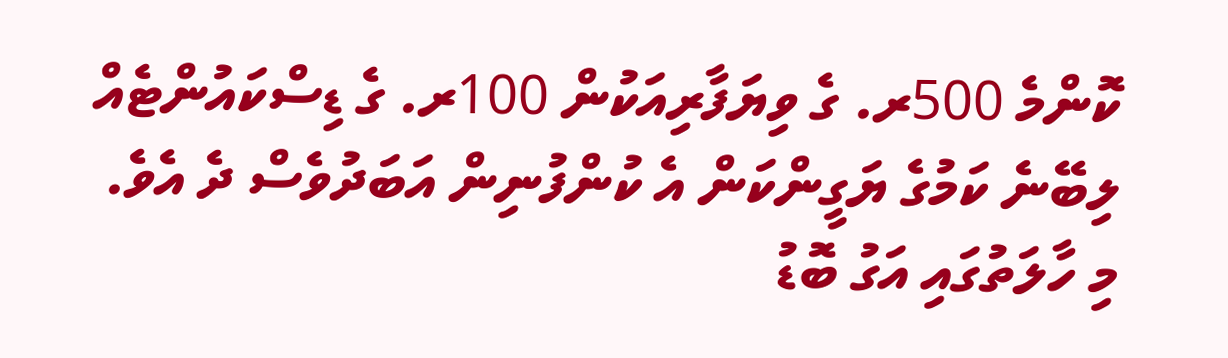ކޮންމެ 500ރ. ގެ ވިޔަފާރިއަކުން 100ރ. ގެ ޑިސްކައުންޓެއް ލިބޭނެ ކަމުގެ ޔަގީންކަން އެ ކުންފުނިން އަބަދުވެސް ދެ އެވެ.
މި ހާލަތުގައި އަގު ބޮޑު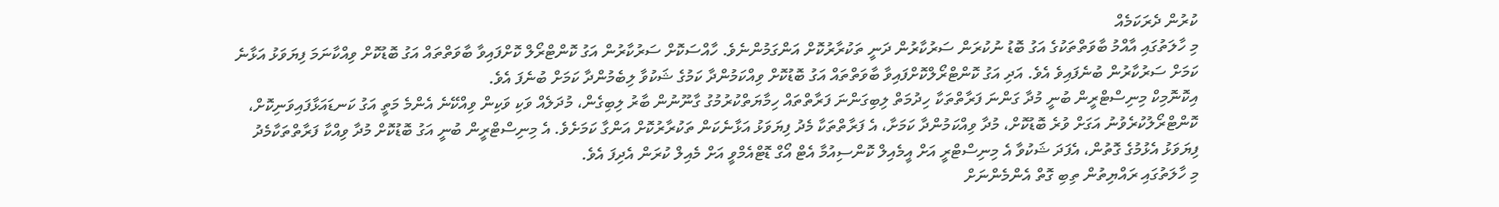ކުރުން ދެރަކަމެއް
މި ހާލަތުގައި އާއްމު ބާވަތްތަކުގެ އަގު ބޮޑު ނުކުރަން ސަރުކާރުން ދަނީ ތަކުރާރުކޮށް އަންގަމުންނެވެ. ހާއްސަކޮށް ސަރުކާރުން އަގު ކޮންޓްރޯލް ކޮށްފައިވާ ބާވަތްތައް އަގު ބޮޑުކޮށް ވިއްކާނަމަ ފިޔަވަޅު އަޅާނެ ކަމަށް ސަރުކާރުން ބުނެފައިވެ އެވެ. އަދި އަގު ކޮންޓްރޯލްކޮށްފައިވާ ބާވަތްތައް އަގު ބޮޑުކޮށް ވިއްކަމުންދާ ކަމުގެ ޝަކުވާ ލިބެމުންދާ ކަމަށް ބުނެފަ އެވެ.
އިކޮނޮމިކް މިނިސްޓްރީން ބުނީ މުދާ ގަންނަ ފަރާތްތަކާ ހިދުމަތް ލިބިގަންނަ ފަރާތްތައް ހިމާޔަތްކުރުމުގު ގާނޫނުން ބާރު ލިބިގެން، މުދަލެއް ވަކި ވަކިން ވިއްކޭނެ އެންމެ މަތީ އަގު ކަނޑައަޅާފައިވަނިކޮށް، ކޮންޓްރޯލުކުރެވުނު އަގަށް ވުރެ ބޮޑުކޮށް، މުދާ ވިއްކަމުންދާ ކަމަށާ، އެ ފަރާތްތަކާ މެދު ފިޔަވަޅު އަޅާނެކަން ތަކުރާރުކޮށް އަންގާ ކަމަށެވެ. އެ މިނިސްޓްރީން ބުނީ އަގު ބޮޑުކޮށް މުދާ ވިއްކާ ފަރާތްތަކާމެދު ފިޔަވަޅު އެޅުމުގެ ގޮތުން، އެފަދަ ޝަކުވާ އެ މިނިސްޓްރީ އަށް އީމެއިލް ކޮންސިއުމާ އެޓް އޯގް ޑޮޓްއެމްވީ އަށް މެއިލް ކުރަން އެދިފަ އެވެ.
މި ހާލަތުގައި ރައްޔިތުން ތިބި ގޮތް އެންމެންނަށް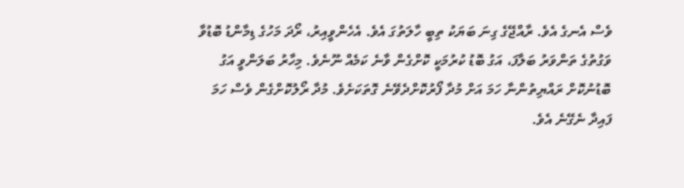ވެސް އެނގެ އެވެ. ރާއްޖޭގެ ގިނަ ބަޔަކު ތިބީ ހާލަތުގަ އެވެ. އެހެންވީއިރު، ރޯދަ މަހުގެ ޑިމާންޑު ބޮޑުވާ ވަގުތުގެ ތަންވަރު ބަލާފަ، އަގު ބޮޑު ކުރުމަކީ ކޮށްގެން ވާނެ ކަމެއް ނޫނެވެ. މިހާރު ބަލަންވީ އަގު ބޮޑުނުކޮށް ރައްޔިތުންނާ ހަމަ އަށް މުދާ ފޯރުކޮށްދެވޭނެ ގޮތަކަށެވެ. މުދާ ރޯލުކޮށްގެން ވެސް ހަމަ ފައިދާ ނެގޭނެ އެވެ.